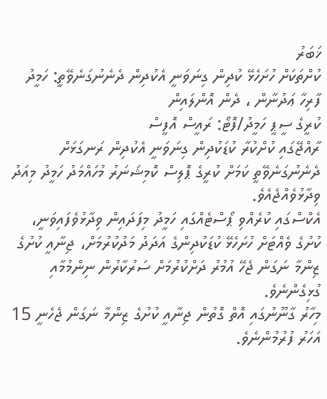ޚަބަރު
ކުށްތަކަށް ހުށަހެޅޭ ކުދިން ގިނަވަނީ އެކުދިން ދެނެނުގަނެވޭތީ: ހަމީދު
ފާރިހާ ޢަދުނާން ، ދެން އޮންލައިން
ކުރީގެ ސީޕީ ހަމީދު/ފޮޓޯ: ރައީސް އޮފީސް
ރާއްޖޭގައި ކުށްކުރާ ކުޑަކުދިން ގިނަވަނީ އެކުދިން ރަނގަޅަށް ދެނެނުގަނެވޭތީ ކަމަށް ކުރީގެ ޕޮލިސް ކޮމިޝަނަރު މުހައްމަދު ހަމީދު މިއަދު ވިދާޅުވެއްޖެއެވެ.
އެކްސްގައި ކުރެއްވި ޕޯސްޓެއްގައި ހަމީދު މިފަދައިން ވިދާޅުވެފައިވަނީ، ކުށުގެ ވެއްޓަށް ހުށަހެޅޭ ކުޑަކުދިންގެ އަދަދު މަދުކުރުމަށް، ޖިނާއީ ކުށުގެ ޒިންމާ ނަގަން ޖެހޭ އުމުރު ދަށްކުރުމަށް ސަރުކާރުން ނިންމުމާއި ގުޅިގެންނެވެ.
މިހާރު ގާނޫނުގައި އޮތް ގޮތުން ޖިނާއީ ކުށުގެ ޒިންމާ ނަގަން ޖެހެނީ 15 އަހަރު ފުރުމުންނެވެ.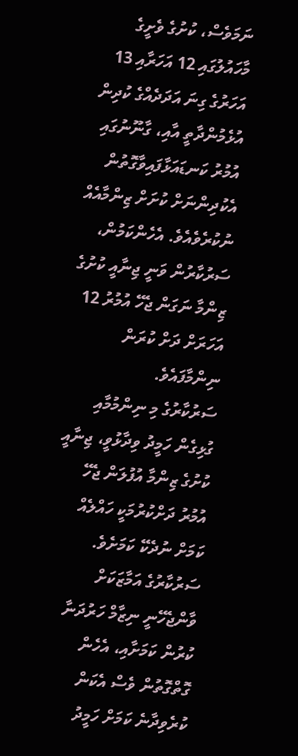ނަމަވެސް، ކުށުގެ ވެށީގެ މާހައުލުގައި 12 އަހަރާއި 13 އަހަރުގެ ގިނަ އަދަދެއްގެ ކުދިން އުޅެމުންދާތީ އާއި، ގާނޫނުގައި އުމުރު ކަނޑައަޅާފައިވާގޮތުން އެކުދިންނަށް ކުށަށް ޒިންމާއެއް ނުކުރެވެއެވެ. އެހެންކަމުން، ސަރުކާރުން ވަނީ ޖިނާއީ ކުށުގެ ޒިންމާ ނަގަން ޖެހޭ އުމުރު 12 އަހަރަށް ދަށް ކުރަން ނިންމާފައެވެ.
ސަރުކާރުގެ މި ނިންމުމާއި ގުޅިގެން ހަމީދު ވިދާޅުވީ، ޖިނާއީ ކުށުގެ ޒިންމާ އުފުލަން ޖެހޭ އުމުރު ދަށްކުރުމަކީ ހައްލެއް ކަމަށް ނުދެކޭ ކަމަށެވެ. ސަރުކާރުގެ އަމާޒަކަށް ވާންޖެހޭނީ ނިޒާމް ހަރުދަނާ ކުރުން ކަމަށާއި، އެހެން ގޮތްގޮތުން ވެސް އެކަން ކުރެވިދާނެ ކަމަށް ހަމީދު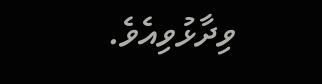ވިދާޅުވިއެވެ.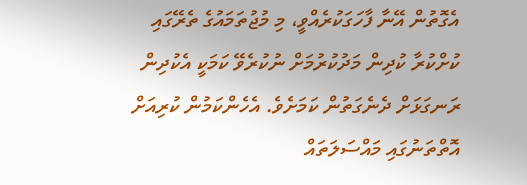އެގޮތުން އޭނާ ފާހަގަކުރެއްވީ، މި މުޖުތަމައުގެ ތެރޭގައި ކުށްކުރާ ކުދިން މަދުކުރުމަށް ނުކުރެވޭ ކަމަކީ އެކުދިން ރަނގަޅަށް ދެނެގަތުން ކަމަށެވެ. އެހެންކަމުން ކުރިއަށް އޮތްތަނުގައި މައްސަލަތައް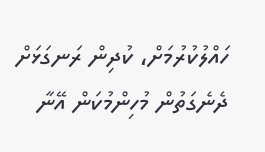ހައްލުކުރުމަށް، ކުދިން ރަނގަޅަށް ދެނެގަތުން މުހިންމުކަން އޭނާ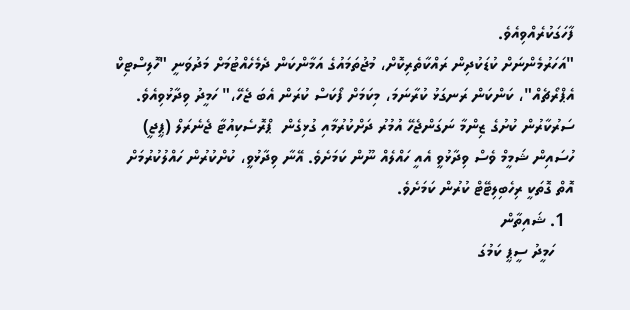ފާހަގަކުރެއްވިއެވެ.
"އަހަރުމެންނަށް ކުޑަކުދިން ރައްކާތެރިކޮށް، މުޖުތަމައުގެ އަމާންކަން ދެމެހެއްޓުމަށް މަދުވަނީ "ހޮލިސްޓިކް އެޕްރޯޗެއް"، ކަންކަން ރަނގަޅު ކުރާނަމަ، މިކަމަށް ފޯކަސް ކުރަން އެބަ ޖެހޭ،" ހަމީދު ވިދާޅުވިއެވެ.
ސަރުކާރުން ކުށުގެ ޒިންމާ ނަގަންޖެހޭ އުމުރު ދަށްކުރުމާއި ގުޅިގެން  ޕްރޮސެކިއުޓާ ޖެނެރަލް (ޕީޖީ) ހުސައިން ޝަމީމް ވެސް ވިދާޅުވީ އެއީ ހައްލެއް ނޫން ކަމަށެވެ. އޭނާ ވިދާޅުވީ، ކުށްކުރުން ހައްލުކުރުމަށް އޮތް ގޮތަކީ ރިހެބިލިޓޭޓް ކުރުން ކަމަށެވެ.
  1. ޝައިތާން
    ހަމީދު ސީޕީ ކަމުގަ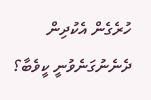ހުރެގެން އެކުދިން ދެނެނުގަނެވުނީ ކީވެބާ؟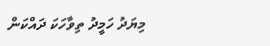މިޔަދު ހަމީދު ތިވާހަކަ ދައްކަން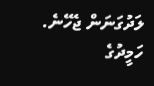ލަދުގަނަން ޖެހޭނެ. ހަމީދުގެ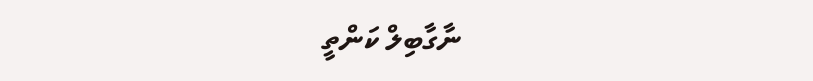ނާގާބިލް ކަންތީ